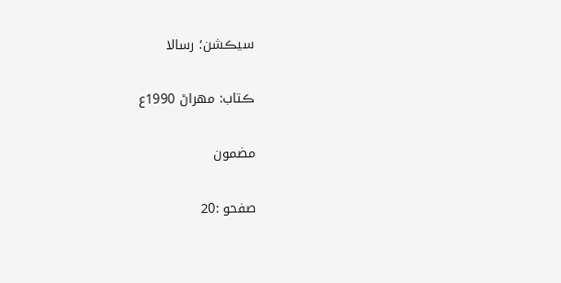سيڪشن؛ رسالا

ڪتاب: مهراڻ 1990ع

مضمون

صفحو :20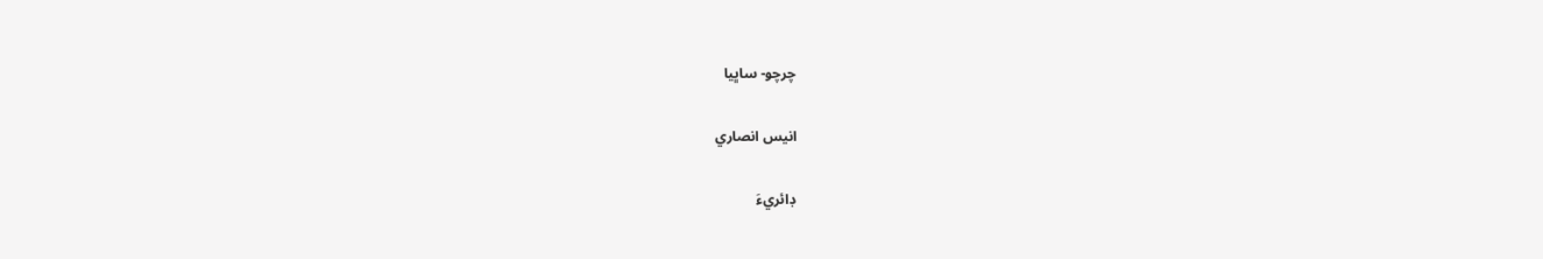چرچو- ساڀيا

انيس انصاري

ڊائريءَ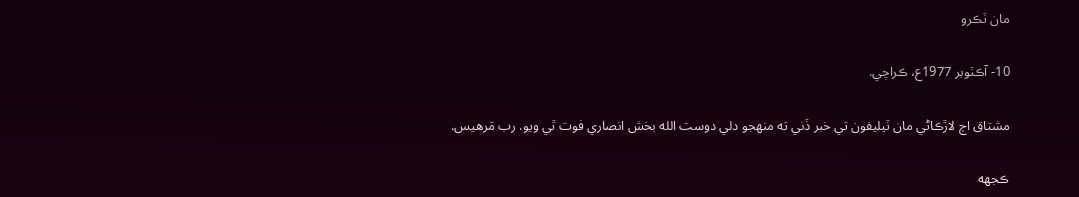مان ٽڪرو

10- آڪٽوبر 1977ع، ڪراچي.

مشتاق اڄ لاڙڪاڻي مان ٽيليفون تي خبر ڏني ته منهجو دلي دوست الله بخش انصاري فوت ٿي ويو. رب مَرهيس.

ڪجهه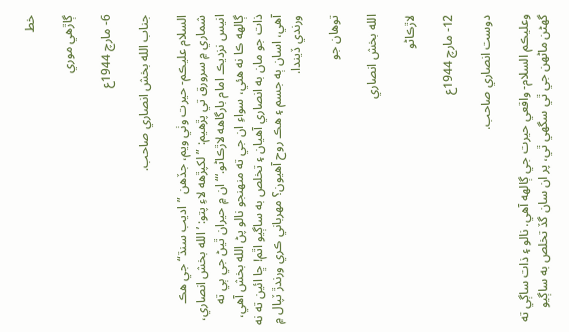خط

ڳاڙهي موري

6- مارچ 1944ع

جناب الله بخش انصاري صاحب.

السلام عليڪم- حيرت وٺي ويم، جڏهن ”اديب سنڌ“ جي هڪ شماري ۾ سرورق تي پڙهيم: ”لکپڙهه لاءِ پتو: ’الله بخش انصاري، انيس نزديڪ امام بارگاهه لاڙڪاڻو.‘“ ان ۾ حيران ٿيڻ جي ٻي ته ڳالهه ڪا نه هئي، سواءِ ان جي ته منهنجو نالو پڻ الله بخش آهي، ذات جو مان به انصاري آهيان ۽ تخلص به ساڳيو اٿم! ڇا ائين ته نه آهي، اسان ٻه جسم ۽ هڪ روح آهيون؟ مهرباني ڪري ورندڙ ٽپال ۾ ورندي ڏيندا.

توهان جو

الله بخش انصاري

لاڙڪاڻو

12- مارچ 1944ع

دوست انصاري صاحب.

وعليڪم السلام- واقعي حيرت جي ڳالهه آهي. نالو ۽ ذات ساڳي ته گهڻن ماڻهن جي ٿي سگهي ٿي، پر ان سان گڏ تخلص به ساڳيو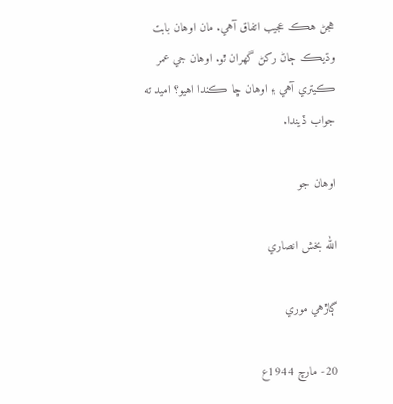هجڻ هڪ عجيب اتفاق آهي. مان اوهان بابت وڌيڪ ڄاڻ رکڻ گهران ٿو. اوهان جي عمر ڪيتري آهي ۽ اوهان ڇا ڪندا اهيو؟ اميد ته جواب ڏيندا.

اوهان جو

الله بخش انصاري

ڳاڙهي موري

20- مارچ 1944ع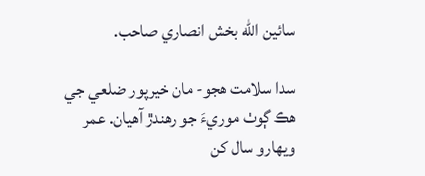سائين الله بخش انصاري صاحب.

سدا سلامت هجو- مان خيرپور ضلعي جي هڪ ڳوٺ موريءَ جو رهندڙ آهيان. عمر ويهارو سال کن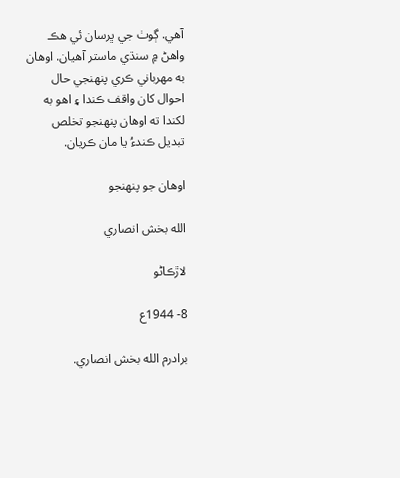آهي. ڳوٺ جي ڀرسان ئي هڪ واهڻ ۾ سنڌي ماستر آهيان. اوهان به مهرباني ڪري پنهنجي حال احوال کان واقف ڪندا ۽ اهو به لکندا ته اوهان پنهنجو تخلص تبديل ڪندءُ يا مان ڪريان.

اوهان جو پنهنجو

الله بخش انصاري

لاڙڪاڻو

8- 1944ع

برادرم الله بخش انصاري.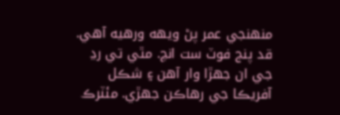منهنجي عمر پڻ ويهه ورهيه آهي. قد پنج فوٽ ست انچ. مٿي تي رڍ جي ان جهڙا وار آهن ۽ شڪل آفريڪا جي رهاڪن جهڙي. مئٽرڪ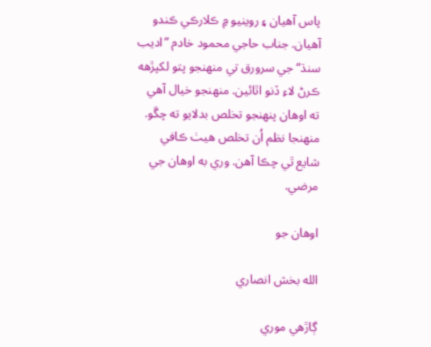پاس آهيان ۽ روينيو ۾ ڪلارڪي ڪندو آهيان. جناب حاجي محمود خادم ”اديب سنڌ“ جي سرورق تي منهنجو پتو لکپڙهه ڪرڻ لاءِ ڏنو اٿائين. منهنجو خيال آهي ته اوهان پنهنجو تخلص بدلايو ته چڱو. منهنجا نظم اُن تخلص هيٺ ڪافي شايع ٿي چڪا آهن. وري به اوهان جي مرضي.

اوهان جو

الله بخش انصاري

ڳاڙهي موري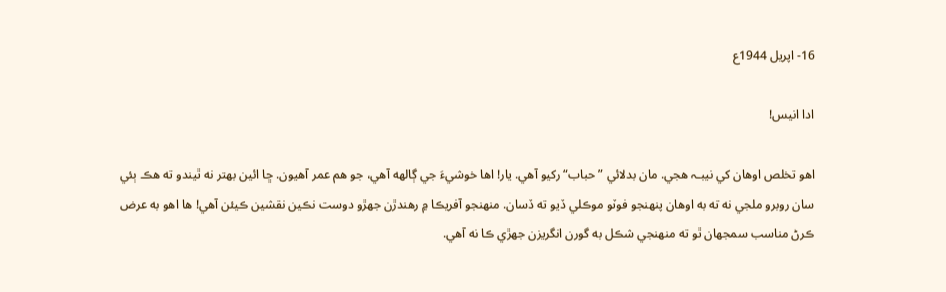16- اپريل 1944ع

ادا انيس!

اهو تخلص اوهان کي نيبـہ هجي. مان بدلائي ”حباب“ رکيو آهي. يار! اها خوشيءَ جي ڳالهه آهي، جو هم عمر آهيون. ڇا ائين بهتر نه ٿيندو ته هڪ ٻئي سان روبرو ملجي نه ته به اوهان پنهنجو فوٽو موڪلي ڏيو ته ڏسان. منهنجو آفريڪا ۾ رهندڙن جهڙو دوست نڪين نقشين ڪيئن آهي! ها اهو به عرض ڪرڻ مناسب سمجهان ٿو ته منهنجي شڪل به گورن انگريزن جهڙي ڪا نه آهي.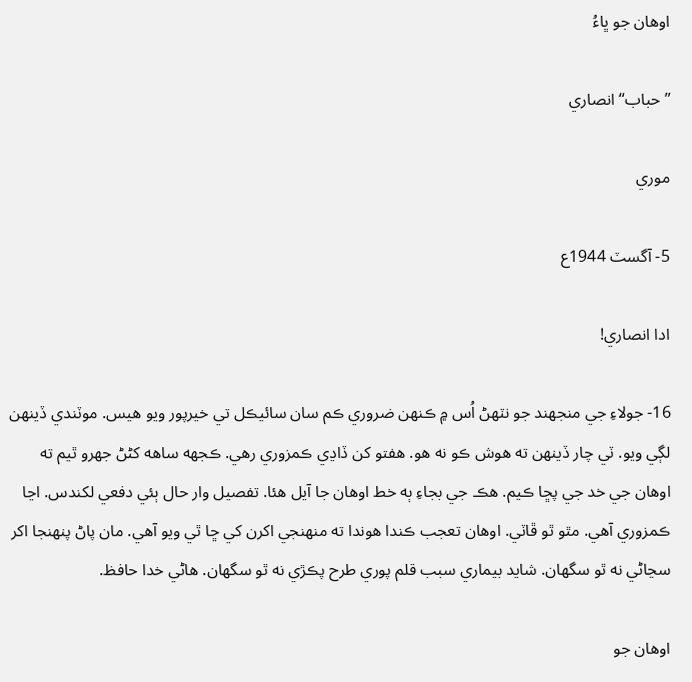اوهان جو ڀاءُ

”حباب“ انصاري

موري

5- آگسٽ 1944ع

ادا انصاري!

16- جولاءِ جي منجهند جو نٽهڻ اُس ۾ ڪنهن ضروري ڪم سان سائيڪل تي خيرپور ويو هيس. موٽندي ڏينهن لڳي ويو. ٽي چار ڏينهن ته هوش ڪو نه هو. هفتو کن ڏاڍي ڪمزوري رهي. ڪجهه ساهه کڻڻ جهرو ٿيم ته اوهان جي خد جي پڇا ڪيم. هڪ جي بجاءِ ٻه خط اوهان جا آيل هئا. تفصيل وار حال ٻئي دفعي لکندس. اڃا ڪمزوري آهي. مٿو ٿو ڦاٽي. اوهان تعجب ڪندا هوندا ته منهنجي اکرن کي ڇا ٿي ويو آهي. مان پاڻ پنهنجا اکر سڃاڻي نه ٿو سگهان. شايد بيماري سبب قلم پوري طرح پڪڙي نه ٿو سگهان. هاڻي خدا حافظ.

اوهان جو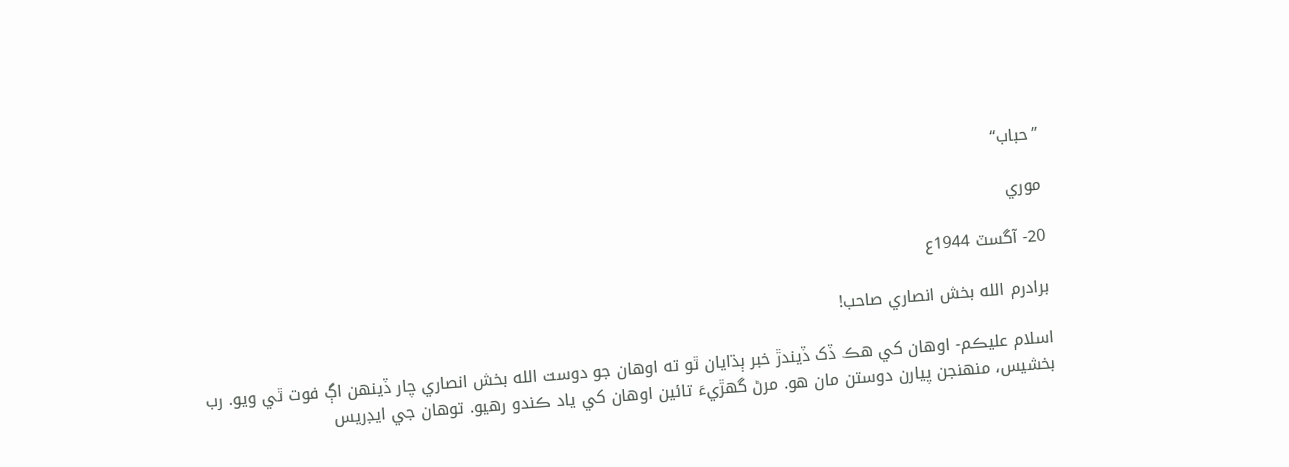”حباب“

موري

20- آگسٽ 1944ع

برادرم الله بخش انصاري صاحب!

اسلام عليڪم- اوهان کي هڪ ڏک ڏيندڙ خبر ٻڌايان ٿو ته اوهان جو دوست الله بخش انصاري چار ڏينهن اڳ فوت ٿي ويو. رب بخشيس، منهنجن پيارن دوستن مان هو. مرڻ گهڙيءَ تائين اوهان کي ياد ڪندو رهيو. توهان جي ايڊريس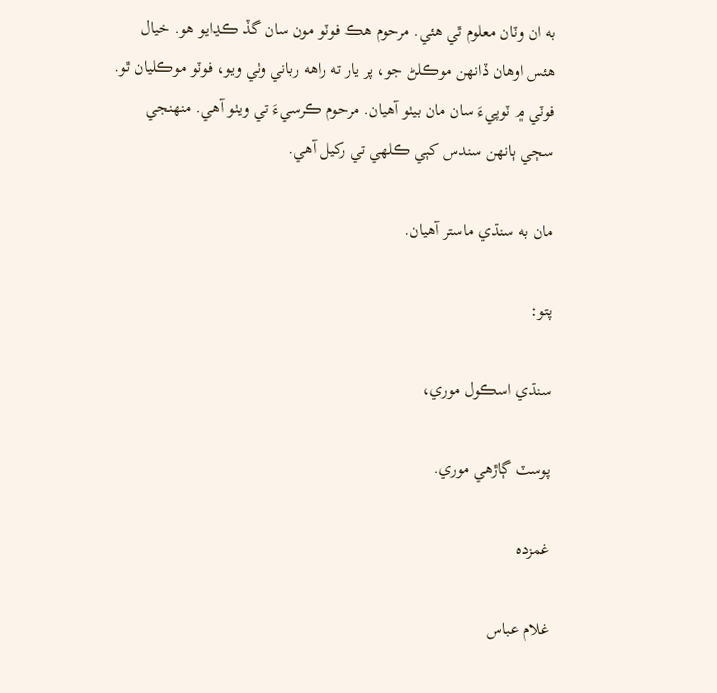به ان وٽان معلوم ٿي هئي. مرحوم هڪ فوٽو مون سان گڏ ڪڍايو هو. خيال هئس اوهان ڏانهن موڪلڻ جو، پر يار ته راهه رباني وٺي ويو، فوٽو موڪليان ٿو. فوٽي ۾ ٽوپيءَ سان مان بيٺو آهيان. مرحوم ڪرسيءَ تي ويٺو آهي. منهنجي سڄي ٻانهن سندس کٻي ڪلهي تي رکيل آهي.

مان به سنڌي ماستر آهيان.

پتو:

سنڌي اسڪول موري،

پوسٽ ڳاڙهي موري.

غمزده

غلام عباس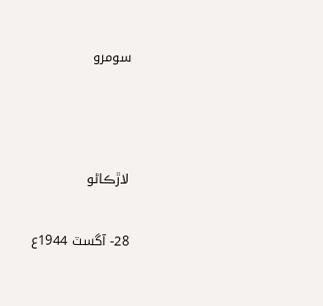سومرو



لاڙڪاڻو

28- آگسٽ 1944ع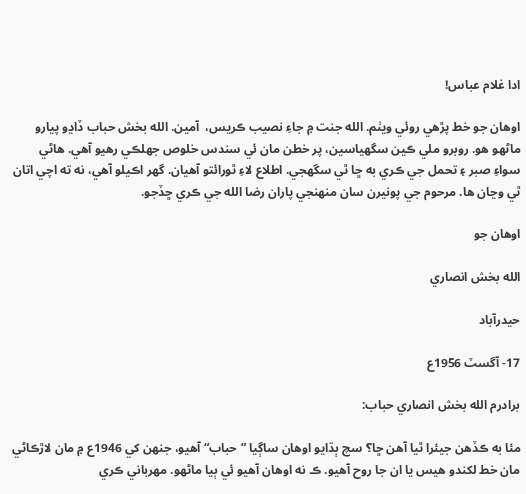ادا غلام عباس!

اوهان جو خط پڙهي روئي ويٺم. الله جنت ۾ جاءِ نصيب ڪريس،  آمين. الله بخش حباب ڏاڍو پيارو ماڻهو هو. روبرو ملي ڪين سگهياسين، پر خطن مان ئي سندس خلوص جهلڪي رهيو آهي. هاڻي سواءِ صبر ۽ تحمل جي ڪري به ڇا ٿي سگهجي. اطلاع لاءِ ٿورائتو آهيان. گهر اڪيلو آهي، نه ته اچي اتان ٿي وڃان ها. مرحوم جي پونيرن سان منهنجي پاران رضا الله جي ڪري ڇڏجو.

اوهان جو

الله بخش انصاري

حيدرآباد

17- آگسٽ 1956ع

برادرم الله بخش انصاري حباب:

مئا به ڪڏهن جيئرا ٿيا آهن ڇا؟ سچ ٻڌايو اوهان ساڳيا ”حباب“ آهيو، جنهن کي 1946ع ۾ مان لاڙڪاڻي مان خط لکندو هيس يا ان جا روح آهيو. ڪ نه اوهان آهيو ئي ٻيا ماڻهو. مهرباني ڪري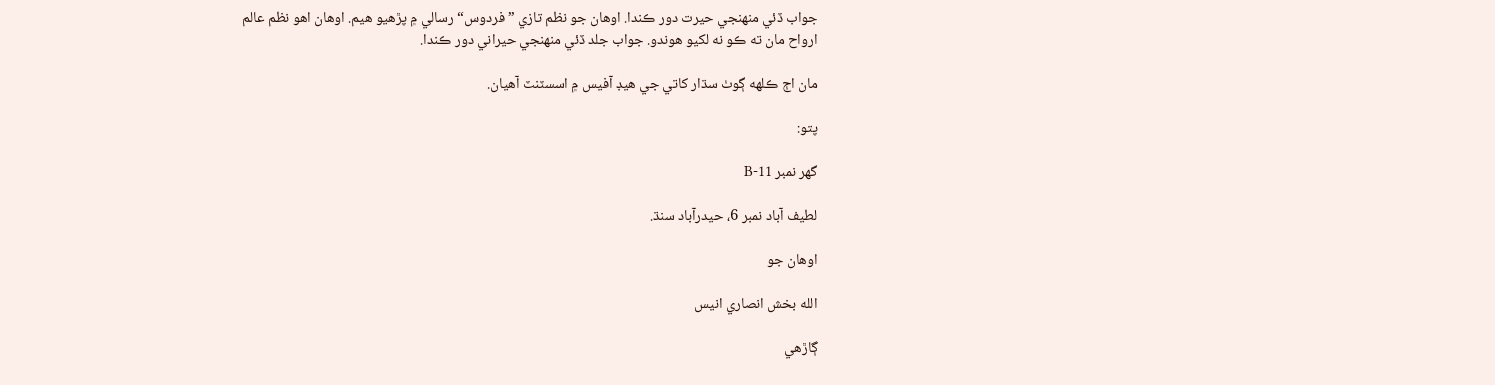جواب ڏئي منهنجي حيرت دور ڪندا. اوهان جو نظم تازي ”فردوس“ رسالي ۾ پڙهيو هيم. اوهان اهو نظم عالم ارواح مان ته ڪو نه لکيو هوندو. جواب جلد ڏئي منهنجي حيراني دور ڪندا.

مان اڄ ڪلهه ڳوٺ سڌار کاتي جي هيڊ آفيس ۾ اسسٽنٽ آهيان.

پتو:

گهر نمبر B-11

لطيف آباد نمبر 6، حيدرآباد سنڌ.

اوهان جو

الله بخش انصاري انيس

ڳاڙهي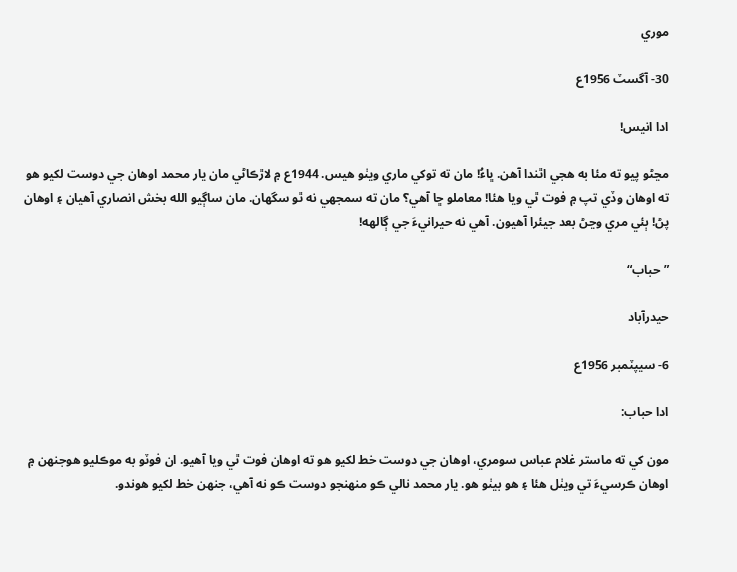موري

30- آگسٽ 1956ع

ادا انيس!

مڃڻو پيو ته مئا به هجي اٿندا آهن. ڀاءُ! مان ته توکي ماري ويٺو هيس. 1944ع ۾ لاڙڪاڻي مان يار محمد اوهان جي دوست لکيو هو ته اوهان وڏي تپ ۾ فوت ٿي ويا هئا! معاملو ڇا آهي؟ مان ته سمجهي نه ٿو سگهان. مان ساڳيو الله بخش انصاري آهيان ۽ اوهان پڻ! ٻئي مري وڃڻ بعد جيئرا آهيون. آهي نه حيرانيءَ جي ڳالهه!

”حباب“

حيدرآباد

6- سيپٽمبر 1956ع

ادا حباب:

مون کي ته ماستر غلام عباس سومري، اوهان جي دوست خط لکيو هو ته اوهان فوت ٿي ويا آهيو. ان فوٽو به موڪليو هوجنهن ۾ اوهان ڪرسيءَ تي ويٺل هئا ۽ هو بيٺو هو. يار محمد نالي ڪو منهنجو دوست ڪو نه آهي، جنهن خط لکيو هوندو.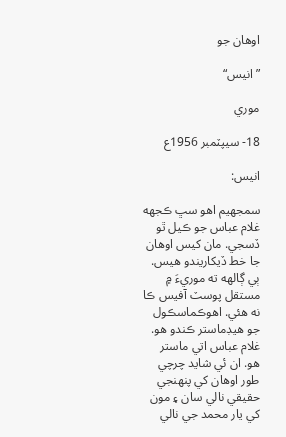اوهان جو

”انيس“

موري

18- سيپٽمبر 1956ع

انيس:

سمجهيم اهو سڀ ڪجهه غلام عباس جو ڪيل ٿو ڏسجي. مان کيس اوهان جا خط ڏيکاريندو هيس. ٻي ڳالهه ته موريءَ ۾ مستقل پوسٽ آفيس ڪا نه هئي. اهوڪماسڪول جو هيڊماستر ڪندو هو. غلام عباس اتي ماستر هو. ان ئي شايد چرچي طور اوهان کي پنهنجي حقيقي نالي سان ۽ مون کي يار محمد جي نالي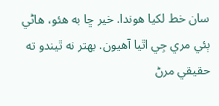سان خط لکيا هوندا. خير ڇا به هئو، هاڻي ٻئي مري جِي اٿيا آهيون. بهتر نه ٿيندو ته حقيقي مرڻ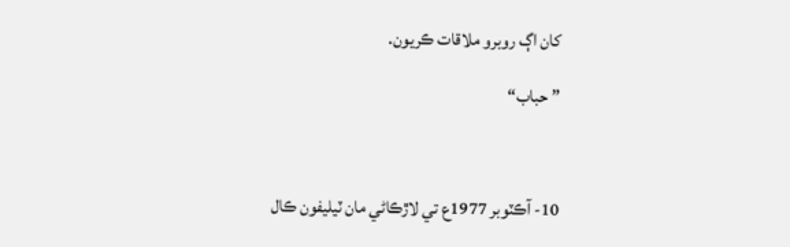کان اڳ روبرو ملاقات ڪريون.

”حباب“



10- آڪٽوبر 1977ع تي لاڙڪاڻي مان ٽيليفون ڪال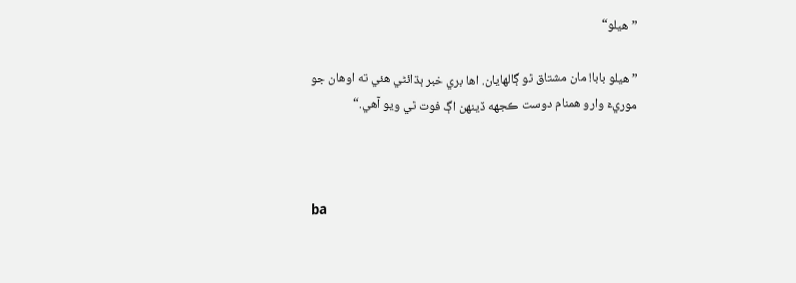”هيلو“

”هيلو بابا! مان مشتاق ٿو ڳالهايان. اها بري خبر ٻڌائڻي هئي ته اوهان جو موريءَ وارو همنام دوست ڪجهه ڏينهن اڳ فوت ٿي ويو آهي.“



ba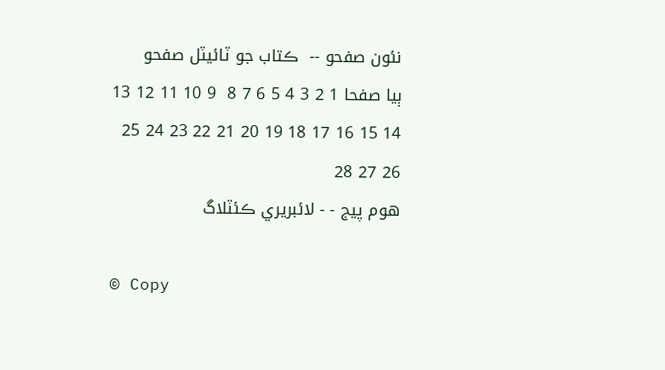نئون صفحو --  ڪتاب جو ٽائيٽل صفحو
ٻيا صفحا 1 2 3 4 5 6 7 8  9 10 11 12 13 14 15 16 17 18 19 20 21 22 23 24 25 26 27 28
هوم پيج - - لائبريري ڪئٽلاگ

© Copy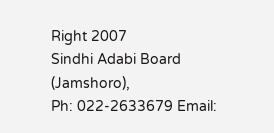Right 2007
Sindhi Adabi Board (Jamshoro),
Ph: 022-2633679 Email: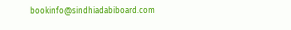bookinfo@sindhiadabiboard.com